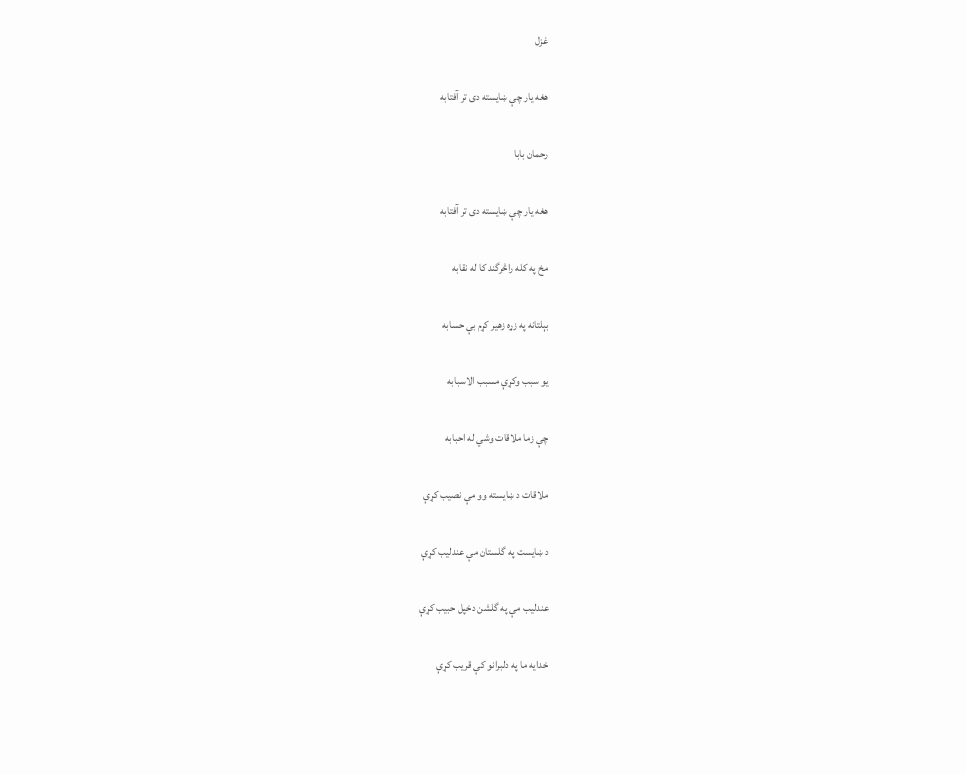غزل

هغه يار چې ښايسته دی تر آفتابه

رحمان بابا

هغه يار چې ښايسته دی تر آفتابه

مخ په کله راڅرگند کا له نقابه

بېلتانه په زړه زهير کړم بې حسابه

يو سبب وکړې مسبب الاسبابه

چې زما ملاقات وشي له احبابه

ملاقات د ښايسته وو مې نصيب کړې

د ښايست په گلستان مې عندليب کړې

عندليب مې په گلشن دخپل حبيب کړې

خدايه ما په دلبرانو کې قريب کړې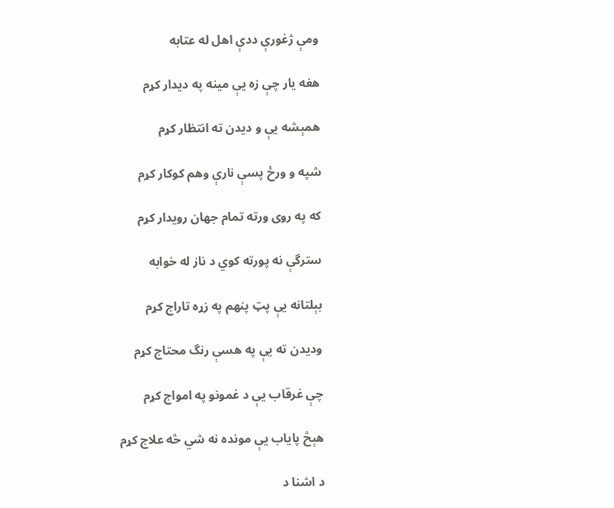ومې ژغورې ددې اهل له عتابه

هغه يار چې زه يې مينه په ديدار کړم

همېشه يې و ديدن ته انتظار کړم

شپه و ورځ پسې نارې وهم کوکار کړم

که په روی ورته تمام جهان رويدار کړم

سترگې نه پورته کوي د ناز له خوابه

بېلتانه يې پټ پنهم په زړه تاراج کړم

وديدن ته يې په هسې رنگ محتاج کړم

چې غرقاب يې د غمونو په امواج کړم

هېڅ پاياب يې مونده نه شي څه علاج کړم

د اشنا د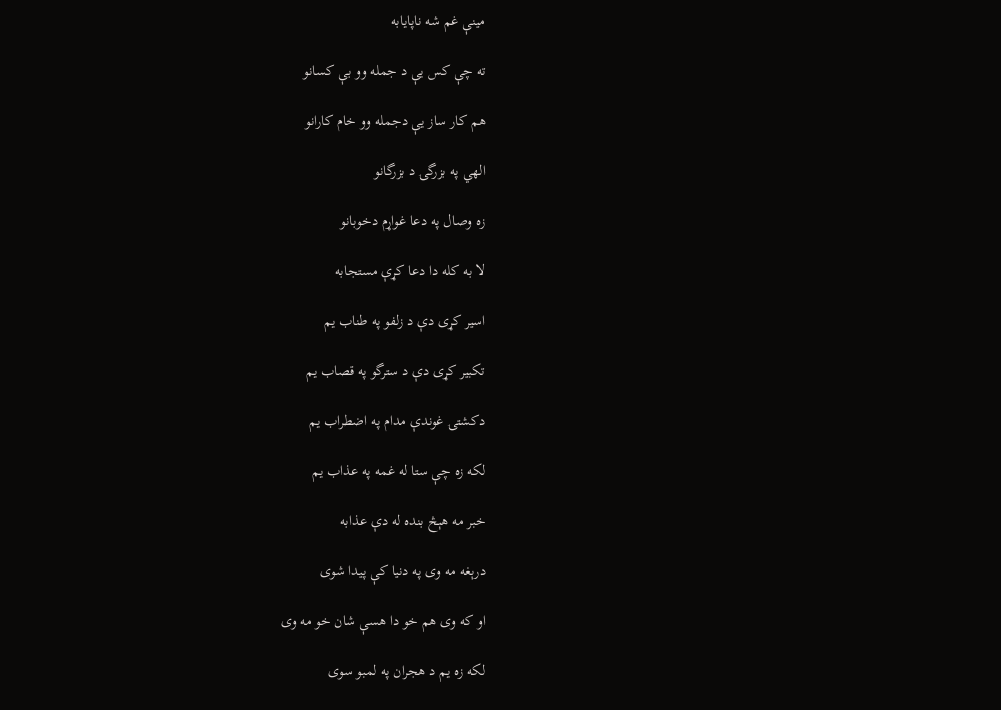مينې غم شه ناپايابه

ته چې کس يې د جمله وو بې کسانو

هم کار ساز يې دجمله وو خام کارانو

الهي په بزرگۍ د بزرگانو

زه وصال په دعا غواړم دخوبانو

لا به کله دا دعا کړې مستجابه

اسير کړی دې د زلفو په طناب يم

تکبير کړی دې د سترگو په قصاب يم

دکشتۍ غوندې مدام په اضطراب يم

لکه زه چې ستا له غمه په عذاب يم

خبر مه هېڅ بنده له دې عذابه

درېغه مه وی په دنيا کې پيدا شوی

او که وی هم خو دا هسې شان خو مه وی

لکه زه يم د هجران په لمبو سوی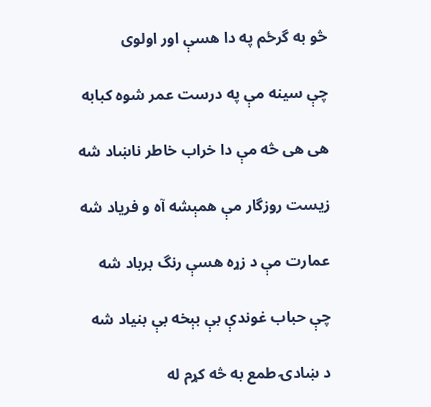څو به گرځم په دا هسې اور اولوی

چې سينه مې په درست عمر شوه کبابه

هی هی څه مې دا خراب خاطر ناښاد شه

زيست روزگار مې همېشه آه و فرياد شه

عمارت مې د زړه هسې رنگ برباد شه

چې حباب غوندې بې بېخه بې بنياد شه

د ښادۍ طمع به څه کړم له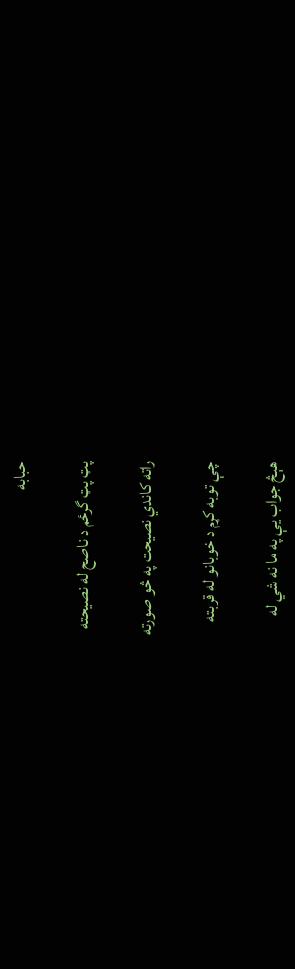حبابه

پټ پټ گرځم د ناصح له نصيحته

راته کاندي نصيحت په څو صورته

چې توبه کړم د خوبانو له قربته

هېڅ جواب يې په ما نه شي له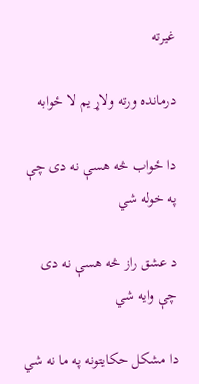غيرته

درمانده ورته ولاړ يم لا ځوابه

دا ځواب څه هسې نه دی چې په خوله شي

د عشق راز څه هسې نه دی چې وايه شي

دا مشکل حکايتونه په ما نه شي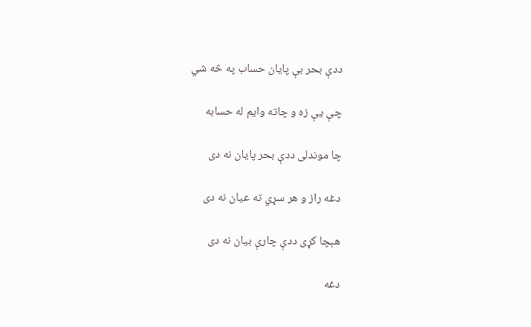ددې بحر بې پايان حساب په څه شي

چې يې زه و چاته وايم له حسابه

چا موندلی ددې بحر پايان نه دی

دغه راز و هر سړي ته عيان نه دی

هېچا کړی ددې چارې بيان نه دی

دغه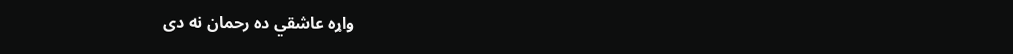واړه عاشقي ده رحمان نه دی